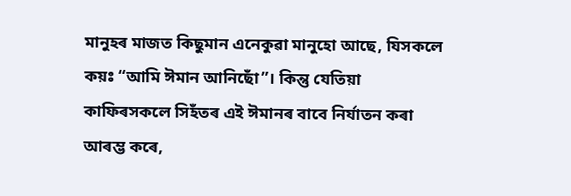মানুহৰ মাজত কিছুমান এনেকুৱা মানুহো আছে, যিসকলে কয়ঃ “আমি ঈমান আনিছোঁ”। কিন্তু যেতিয়া কাফিৰসকলে সিহঁতৰ এই ঈমানৰ বাবে নিৰ্যাতন কৰা আৰম্ভ কৰে,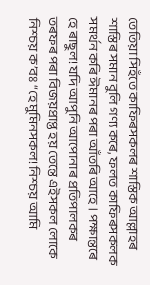তেতিয়া সিহঁতে কাফিৰসকলৰ শাস্তিক আল্লাহৰ শাস্তিৰ সমান বুলি গণ্য কৰে, ফলত কাফিৰসকলক সমৰ্থন কৰি ঈমানৰ পৰা আঁতৰি আহে। পক্ষান্তৰে হে ৰাছুল! যদি আপুনি আপোনাৰ প্ৰতিপালকৰ তৰফৰ পৰা বিজয়প্ৰাপ্ত হয় তেন্তে এইসকল লোকে নিশ্চয় ক’বঃ “হে মুমিনসকল! নিশ্চয় আমি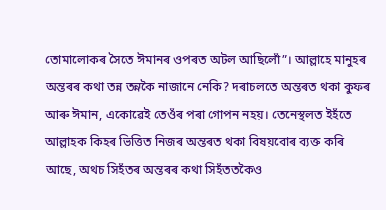তোমালোকৰ সৈতে ঈমানৰ ওপৰত অটল আছিলোঁ”। আল্লাহে মানুহৰ অন্তৰৰ কথা তন্ন তন্নকৈ নাজানে নেকি? দৰাচলতে অন্তৰত থকা কুফৰ আৰু ঈমান, একোৱেই তেওঁৰ পৰা গোপন নহয়। তেনেস্থলত ইহঁতে আল্লাহক কিহৰ ভিত্তিত নিজৰ অন্তৰত থকা বিষয়বোৰ ব্যক্ত কৰি আছে, অথচ সিহঁতৰ অন্তৰৰ কথা সিহঁততকৈও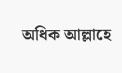অধিক আল্লাহে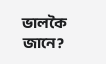ভালকৈ জানে?